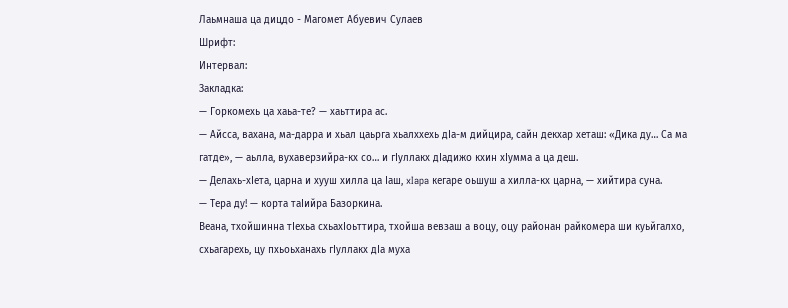Лаьмнаша ца дицдо - Магомет Абуевич Сулаев
Шрифт:
Интервал:
Закладка:
— Горкомехь ца хаьа-те? — хаьттира ас.
— Айсса, вахана, ма-дарра и хьал цаьрга хьалххехь дIа-м дийцира, сайн декхар хеташ: «Дика ду… Са ма гатде», — аьлла, вухаверзийра-кх со… и гIуллакх дIадижо кхин хIумма а ца деш.
— Делахь-хIета, царна и хууш хилла ца Iаш, xIapa кегаре оьшуш а хилла-кх царна, — хийтира суна.
— Тера ду! — корта таIийра Базоркина.
Веана, тхойшинна тIехьа схьахIоьттира, тхойша вевзаш а воцу, оцу районан райкомера ши куьйгалхо, схьагарехь, цу пхьоьханахь гIуллакх дIа муха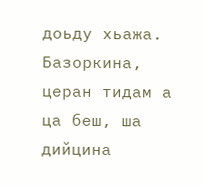доьду хьажа. Базоркина, церан тидам а ца беш, ша дийцина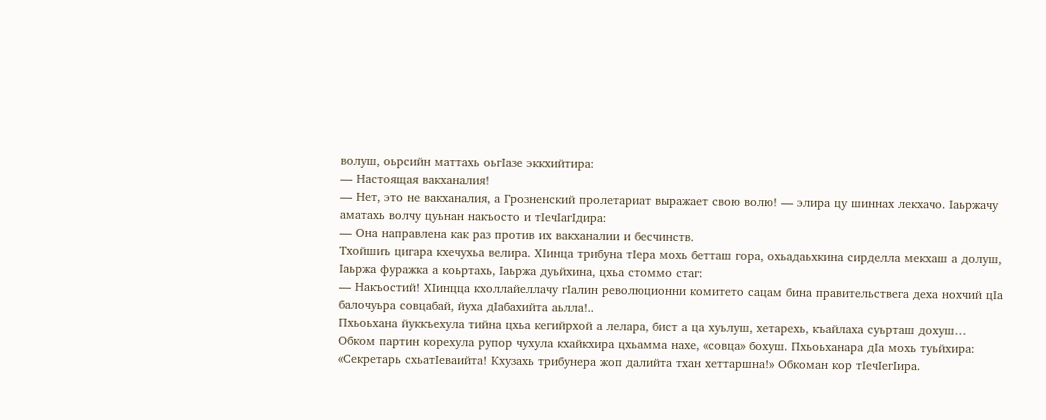волуш, оьрсийн маттахь оьгIазе эккхийтира:
— Настоящая вакханалия!
— Нет, это не вакханалия, а Грозненский пролетариат выражает свою волю! — элира цу шиннах лекхачо. Iаьржачу аматахь волчу цуьнан накъосто и тIечIагIдира:
— Она направлена как раз против их вакханалии и бесчинств.
Тхойшиъ цигара кхечухьа велира. ХIинца трибуна тIера мохь бетташ гора, охьадаьхкина сирделла мекхаш а долуш, Iаьржа фуражка а коьртахь, Iаьржа дуьйхина, цхьа стоммо стаг:
— Накъостий! ХIинцца кхоллайеллачу гIалин революционни комитето сацам бина правительствега деха нохчий цIа балочуьра совцабай, йуха дIабахийта аьлла!..
Пхьоьхана йуккъехула тийна цхьа кегийрхой а лелара, бист а ца хуьлуш, хетарехь, къайлаха суьрташ дохуш…
Обком партин корехула рупор чухула кхайкхира цхьамма нахе, «совца» бохуш. Пхьоьханара дIа мохь туьйхира: «Секретарь схьатIеваийта! Кхузахь трибунера жоп далийта тхан хеттаршна!» Обкоман кор тIечIегIира.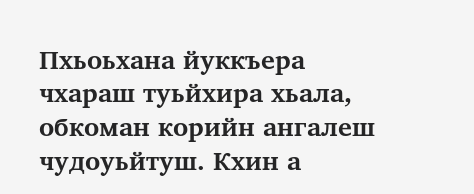Пхьоьхана йуккъера чхараш туьйхира хьала, обкоман корийн ангалеш чудоуьйтуш. Кхин а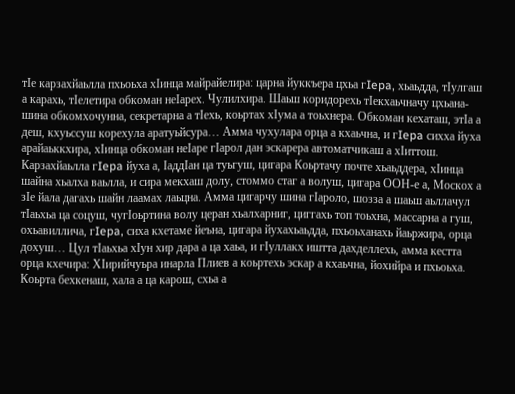тIе карзахйаьлла пхьоьха хIинца майрайелира: царна йуккъера цхьа гIepa, хьаьдда, тIулгаш а карахь, тIелетира обкоман неIарех. Чулилхира. Шаьш коридорехь тIекхаьчначу цхьана-шина обкомхочунна, секретарна а тIехь, коьртах хIума а тоьхнера. Обкоман кехаташ, этIа а деш, кхуьссуш корехула аратуьйсура… Амма чухулара орца а кхаьчна, и гIepa сихха йуха арайаьккхира, хIинца обкоман неIаре гIарол дан эскарера автоматчикаш а хIиттош. Карзахйаьлла гIepa йуха а, IаддIан ца туьгуш, цигара Коьртачу почте хьаьддера, хIинца шайна хьалха ваьлла, и сира мекхаш долу, стоммо стаг а волуш, цигара ООН-е а, Москох а зIе йала дагахь шайн лаамах лаьцна. Амма цигарчу шина гIароло, шозза а шаьш аьллачул тIаьхьа ца соцуш, чугIоьртина волу церан хьалхарниг, циггахь топ тоьхна, массарна а гуш, охьавиллича, гIepa, сиха кхетаме йеъна, цигара йухахьаьдда, пхьоьханахь йаьржира, орца дохуш… Цул тIаьхьа хIун хир дара а ца хаьа, и гIуллакх иштта дахделлехь, амма кестта орца кхечира: ХIирийчуьра инарла Плиев а коьртехь эскар а кхаьчна, йохийра и пхьоьха. Коьрта бехкенаш, хала а ца карош, схьа а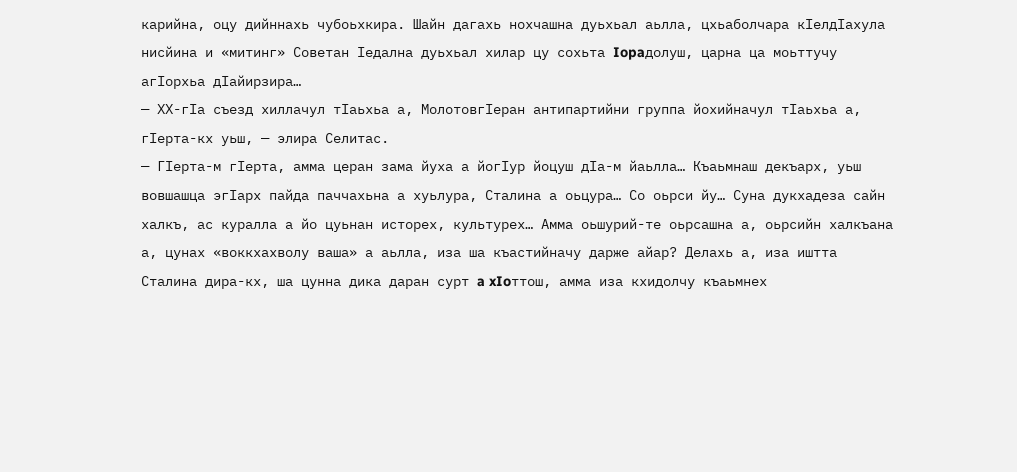карийна, оцу дийннахь чубоьхкира. Шайн дагахь нохчашна дуьхьал аьлла, цхьаболчара кIелдIахула нисйина и «митинг» Советан Iедална дуьхьал хилар цу сохьта Iopaдолуш, царна ца моьттучу агIорхьа дIайирзира…
— ХХ-гIа съезд хиллачул тIаьхьа а, МолотовгIеран антипартийни группа йохийначул тIаьхьа а, гIерта-кх уьш, — элира Селитас.
— ГIерта-м гIерта, амма церан зама йуха а йогIур йоцуш дIа-м йаьлла… Къаьмнаш декъарх, уьш вовшашца эгIарх пайда паччахьна а хуьлура, Сталина а оьцура… Со оьрси йу… Суна дукхадеза сайн халкъ, ас куралла а йо цуьнан исторех, культурех… Амма оьшурий-те оьрсашна а, оьрсийн халкъана а, цунах «воккхахволу ваша» а аьлла, иза ша къастийначу дарже айар? Делахь а, иза иштта Сталина дира-кх, ша цунна дика даран сурт a xIoттош, амма иза кхидолчу къаьмнех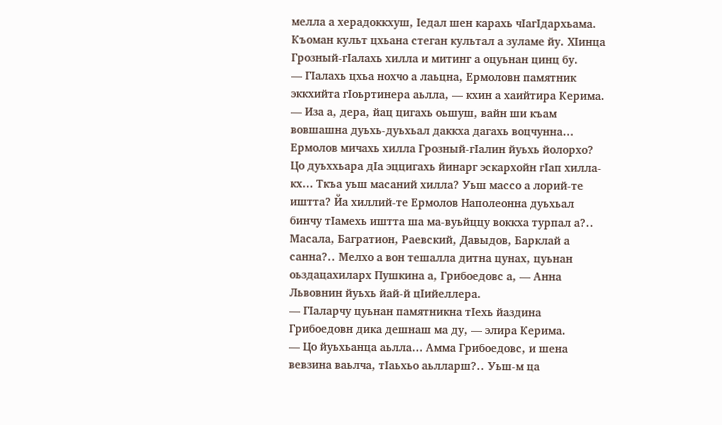мелла а херадоккхуш, Iедал шен карахь чIагIдархьама. Къоман культ цхьана стеган культал а зуламе йу. ХIинца Грозный-гIалахь хилла и митинг а оцуьнан цинц бу.
— ГIалахь цхьа нохчо а лаьцна, Ермоловн памятник эккхийта гIоьртинера аьлла, — кхин а хаийтира Керима.
— Иза а, дера, йац цигахь оьшуш, вайн ши къам вовшашна дуьхь-дуьхьал даккха дагахь воцчунна… Ермолов мичахь хилла Грозный-гIалин йуьхь йолорхо? Цо дуьххьара дIа эццигахь йинарг эскархойн гIaп хилла-кх… Ткъа уьш масаний хилла? Уьш массо а лорий-те иштта? Йа хиллий-те Ермолов Наполеонна дуьхьал бинчу тIамехь иштта ша ма-вуьйццу воккха турпал а?.. Масала, Багратион, Раевский, Давыдов, Барклай а санна?.. Мелхо а вон тешалла дитна цунах, цуьнан оьздацахиларх Пушкина а, Грибоедовс а, — Анна Львовнин йуьхь йай-й цIийеллера.
— ГIаларчу цуьнан памятникна тIехь йаздина Грибоедовн дика дешнаш ма ду, — элира Керима.
— Цо йуьхьанца аьлла… Амма Грибоедовс, и шена вевзина ваьлча, тIаьхьо аьлларш?.. Уьш-м ца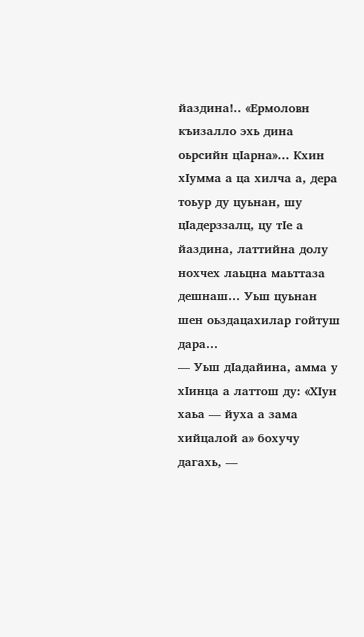йаздина!.. «Ермоловн къизалло эхь дина оьрсийн цIарна»… Кхин хIумма а ца хилча а, дера тоьур ду цуьнан, шу цIадерззалц, цу тIе а йаздина, латтийна долу нохчех лаьцна маьттаза дешнаш… Уьш цуьнан шен оьздацахилар гойтуш дара…
— Уьш дIадайина, амма у хIинца а латтош ду: «ХIун хаьа — йуха а зама хийцалой а» бохучу дагахь, —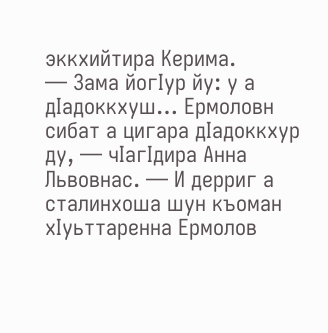эккхийтира Керима.
— Зама йогIур йу: у а дIадоккхуш… Ермоловн сибат а цигара дIадоккхур ду, — чIагIдира Анна Львовнас. — И дерриг а сталинхоша шун къоман хIуьттаренна Ермолов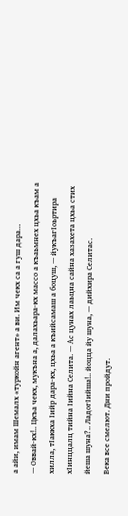а айи, имам Шемалх «туркойн агент» а ви. Им чекх са а гуш дара…
— Оввай-кх!.. Цкъа чекх, мукъна а, далахьара-кх массо а къаьмнех цхьа къам а хилла, тIаккха Iийр дара-кх, цхьа а къийсамаш а боцуш, — йукъагIоьртира хIинццалц тийна Iийна Селита. — Ас цунах лаьцна сайна хазахета цхьа стих йеша шуна?.. ЛадогIийша!.. йоцца йу шуна, — дийхира Селитас.
Века все смелют. Дни пройдут.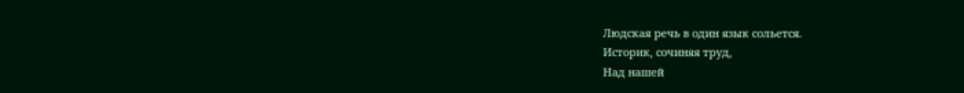Людская речь в один язык сольется.
Историк, сочиняя труд,
Над нашей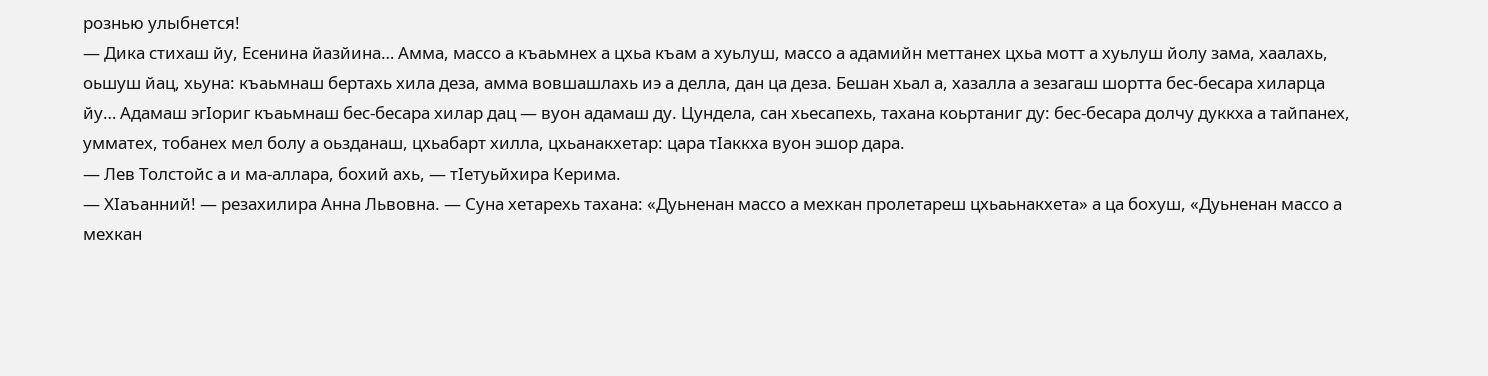рознью улыбнется!
— Дика стихаш йу, Есенина йазйина… Амма, массо а къаьмнех а цхьа къам а хуьлуш, массо а адамийн меттанех цхьа мотт а хуьлуш йолу зама, хаалахь, оьшуш йац, хьуна: къаьмнаш бертахь хила деза, амма вовшашлахь иэ а делла, дан ца деза. Бешан хьал а, хазалла а зезагаш шортта бес-бесара хиларца йу… Адамаш эгIориг къаьмнаш бес-бесара хилар дац — вуон адамаш ду. Цундела, сан хьесапехь, тахана коьртаниг ду: бес-бесара долчу дуккха а тайпанех, умматех, тобанех мел болу а оьзданаш, цхьабарт хилла, цхьанакхетар: цара тIаккха вуон эшор дара.
— Лев Толстойс а и ма-аллара, бохий ахь, — тIетуьйхира Керима.
— ХIаъанний! — резахилира Анна Львовна. — Суна хетарехь тахана: «Дуьненан массо а мехкан пролетареш цхьаьнакхета» а ца бохуш, «Дуьненан массо а мехкан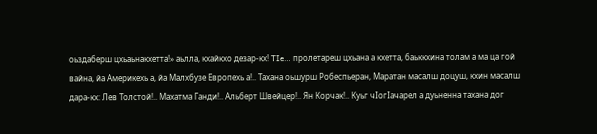оьздаберш цхьаьнакхетта!» аьлла, кхайкхо дезар-кх! TIe… пролетареш цхьана а кхетта, баьккхина толам а ма ца гой вайна, йа Америкехь а, йа Малхбузе Европехь а!.. Тахана оьшурш Робеспьеран, Маратан масалш доцуш, кхин масалш дара-кх: Лев Толстой!.. Махатма Ганди!.. Альберт Швейцер!.. Ян Корчак!.. Куьг чIогIачарел а дуьненна тахана дог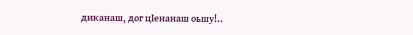диканаш, дог цIенанаш оьшу!..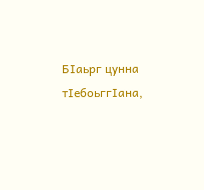БIаьрг цунна тIебоьггIана,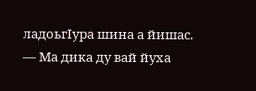ладоьгIура шина а йишас.
— Ма дика ду вай йуха